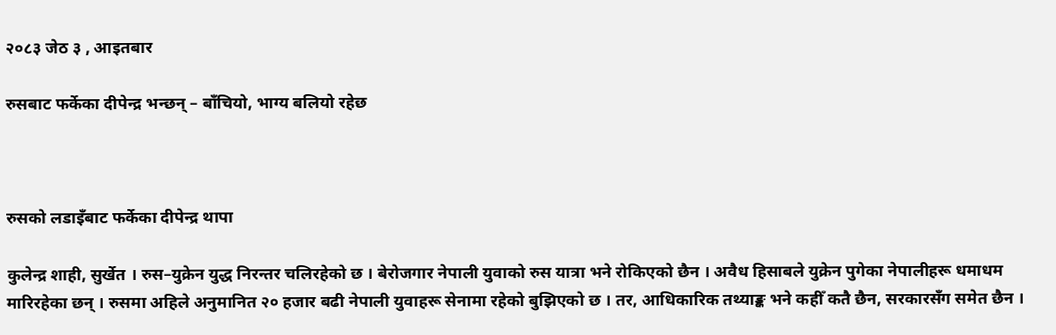२०८३ जेठ ३ , आइतबार

रुसबाट फर्केका दीपेन्द्र भन्छन् – बाँचियो, भाग्य बलियो रहेछ



रुसको लडाइँबाट फर्केका दीपेन्द्र थापा

कुलेन्द्र शाही, सुर्खेत । रुस–युक्रेन युद्ध निरन्तर चलिरहेको छ । बेरोजगार नेपाली युवाको रुस यात्रा भने रोकिएको छैन । अवैध हिसाबले युक्रेन पुगेका नेपालीहरू धमाधम मारिरहेका छन् । रुसमा अहिले अनुमानित २० हजार बढी नेपाली युवाहरू सेनामा रहेको बुझिएको छ । तर, आधिकारिक तथ्याङ्क भने कहीँ कतै छैन, सरकारसँग समेत छैन ।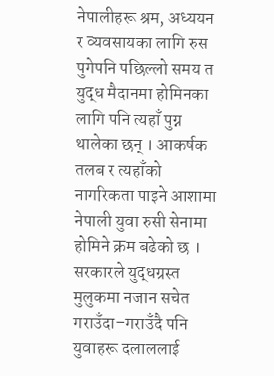नेपालीहरू श्रम, अध्ययन र व्यवसायका लागि रुस पुगेपनि पछिल्लो समय त युद्ध मैदानमा होमिनका लागि पनि त्यहाँ पुग्न थालेका छन् । आकर्षक तलब र त्यहाँको नागरिकता पाइने आशामा नेपाली युवा रुसी सेनामा होमिने क्रम बढेको छ । सरकारले युद्धग्रस्त मुलुकमा नजान सचेत गराउँदा–गराउँदै पनि युवाहरू दलाललाई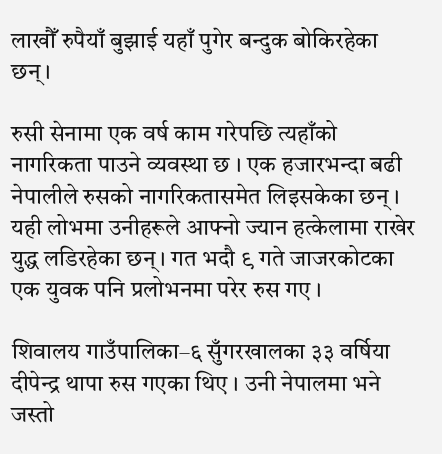लाखौँ रुपैयाँ बुझाई यहाँ पुगेर बन्दुक बोकिरहेका छन्।

रुसी सेनामा एक वर्ष काम गरेपछि त्यहाँको नागरिकता पाउने व्यवस्था छ । एक हजारभन्दा बढी नेपालीले रुसको नागरिकतासमेत लिइसकेका छन् । यही लोभमा उनीहरूले आफ्नो ज्यान हत्केलामा राखेर युद्ध लडिरहेका छन्। गत भदौ ९ गते जाजरकोटका एक युवक पनि प्रलोभनमा परेर रुस गए ।

शिवालय गाउँपालिका–६ सुँगरखालका ३३ वर्षिया दीपेन्द्र थापा रुस गएका थिए । उनी नेपालमा भने जस्तो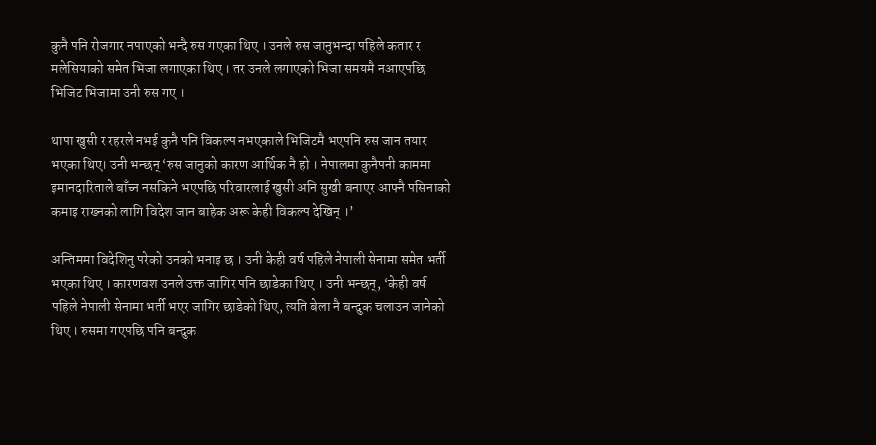कुनै पनि रोजगार नपाएको भन्दै रुस गएका थिए । उनले रुस जानुभन्दा पहिले कतार र मलेसियाको समेत भिजा लगाएका थिए । तर उनले लगाएको भिजा समयमै नआएपछि भिजिट भिजामा उनी रुस गए ।

थापा खुसी र रहरले नभई कुनै पनि विकल्प नभएकाले भिजिटमै भएपनि रुस जान तयार भएका थिए। उनी भन्छन् ‘रुस जानुको कारण आर्थिक नै हो । नेपालमा कुनैपनी काममा इमानदारिताले बाँच्न नसकिने भएपछि परिवारलाई खुसी अनि सुखी बनाएर आफ्नै पसिनाको कमाइ राख्नको लागि विदेश जान बाहेक अरू केही विकल्प देखिन् ।’

अन्तिममा विदेशिनु परेको उनको भनाइ छ । उनी केही वर्ष पहिले नेपाली सेनामा समेत भर्ती भएका थिए । कारणवश उनले उक्त जागिर पनि छाडेका थिए । उनी भन्छन्, ‘केही वर्ष पहिले नेपाली सेनामा भर्ती भएर जागिर छाडेको थिए, त्यति बेला नै बन्दुक चलाउन जानेको थिए । रुसमा गएपछि पनि बन्दुक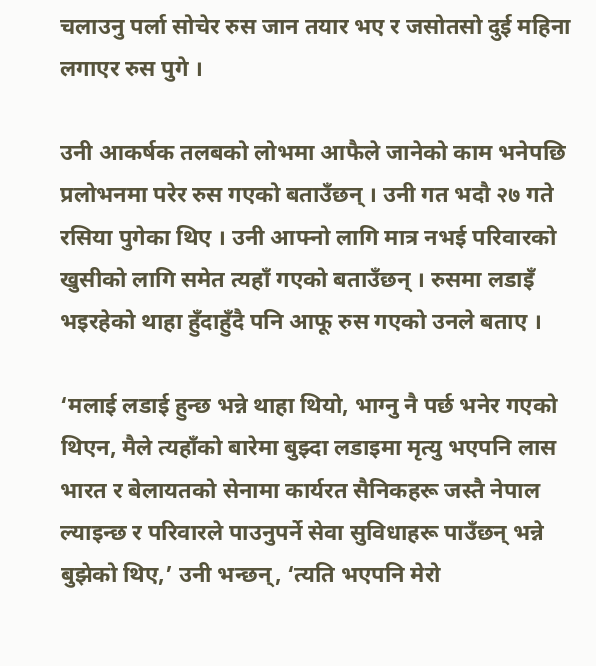चलाउनु पर्ला सोचेर रुस जान तयार भए र जसोतसो दुई महिना लगाएर रुस पुगे ।

उनी आकर्षक तलबको लोभमा आफैले जानेको काम भनेपछि प्रलोभनमा परेर रुस गएको बताउँछन् । उनी गत भदौ २७ गते रसिया पुगेका थिए । उनी आफ्नो लागि मात्र नभई परिवारको खुसीको लागि समेत त्यहाँ गएको बताउँछन् । रुसमा लडाइँ भइरहेको थाहा हुँदाहुँदै पनि आफू रुस गएको उनले बताए ।

‘मलाई लडाई हुन्छ भन्ने थाहा थियो, भाग्नु नै पर्छ भनेर गएको थिएन, मैले त्यहाँको बारेमा बुझ्दा लडाइमा मृत्यु भएपनि लास भारत र बेलायतको सेनामा कार्यरत सैनिकहरू जस्तै नेपाल ल्याइन्छ र परिवारले पाउनुपर्ने सेवा सुविधाहरू पाउँछन् भन्ने बुझेको थिए,’ उनी भन्छन्, ‘त्यति भएपनि मेरो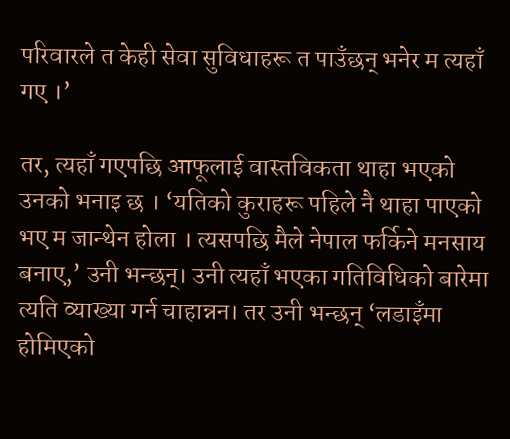परिवारले त केही सेवा सुविधाहरू त पाउँछन् भनेर म त्यहाँ गए ।’

तर, त्यहाँ गएपछि आफूलाई वास्तविकता थाहा भएको उनको भनाइ छ । ‘यतिको कुराहरू पहिले नै थाहा पाएको भए म जान्थेन होला । त्यसपछि मैले नेपाल फर्किने मनसाय बनाए,’ उनी भन्छन्। उनी त्यहाँ भएका गतिविधिको बारेमा त्यति व्याख्या गर्न चाहान्नन। तर उनी भन्छन् ‘लडाइँमा होमिएको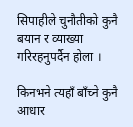सिपाहीले चुनौतीको कुनै बयान र व्याख्या गरिरहनुपर्दैन होला ।

किनभने त्यहाँ बाँच्ने कुनै आधार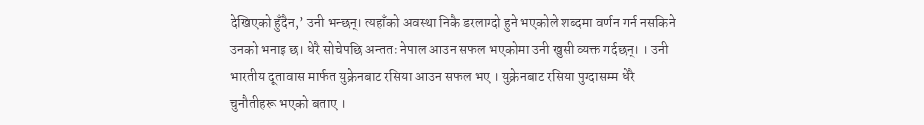देखिएको हुँदैन,’ उनी भन्छन्। त्यहाँको अवस्था निकै डरलाग्दो हुने भएकोले शब्दमा वर्णन गर्न नसकिने उनको भनाइ छ। धेरै सोचेपछि अन्ततः नेपाल आउन सफल भएकोमा उनी खुसी व्यक्त गर्दछन्। । उनी भारतीय दूतावास मार्फत युक्रेनबाट रसिया आउन सफल भए । युक्रेनबाट रसिया पुग्दासम्म धेरै चुनौतीहरू भएको बताए ।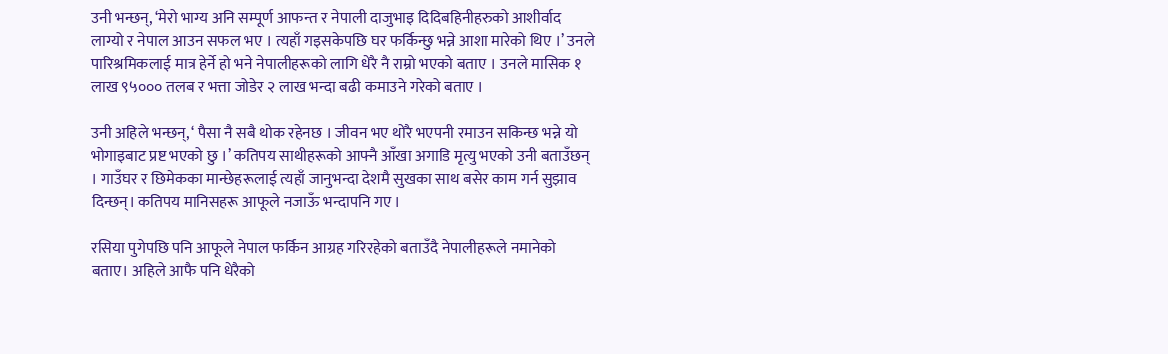उनी भन्छन्, ‘मेरो भाग्य अनि सम्पूर्ण आफन्त र नेपाली दाजुभाइ दिदिबहिनीहरुको आशीर्वाद लाग्यो र नेपाल आउन सफल भए । त्यहाँ गइसकेपछि घर फर्किन्छु भन्ने आशा मारेको थिए ।’ उनले पारिश्रमिकलाई मात्र हेर्ने हो भने नेपालीहरूको लागि धेरै नै राम्रो भएको बताए । उनले मासिक १ लाख ९५००० तलब र भत्ता जोडेर २ लाख भन्दा बढी कमाउने गरेको बताए ।

उनी अहिले भन्छन्, ‘ पैसा नै सबै थोक रहेनछ । जीवन भए थोरै भएपनी रमाउन सकिन्छ भन्ने यो भोगाइबाट प्रष्ट भएको छु ।’ कतिपय साथीहरूको आफ्नै आँखा अगाडि मृत्यु भएको उनी बताउँछन् । गाउँघर र छिमेकका मान्छेहरूलाई त्यहाँ जानुभन्दा देशमै सुखका साथ बसेर काम गर्न सुझाव दिन्छन्। कतिपय मानिसहरू आफूले नजाऊँ भन्दापनि गए ।

रसिया पुगेपछि पनि आफूले नेपाल फर्किन आग्रह गरिरहेको बताउँदै नेपालीहरूले नमानेको बताए। अहिले आफै पनि धेरैको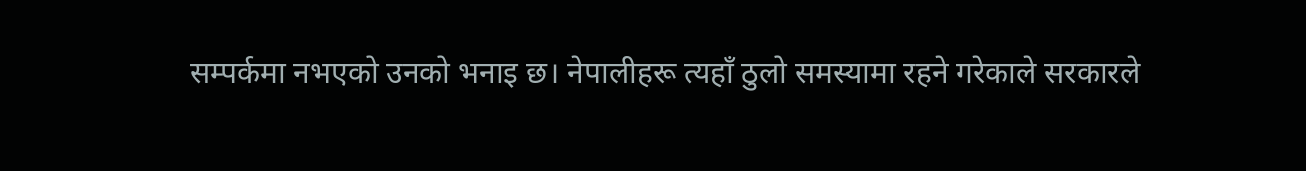सम्पर्कमा नभएको उनको भनाइ छ। नेपालीहरू त्यहाँ ठुलो समस्यामा रहने गरेकाले सरकारले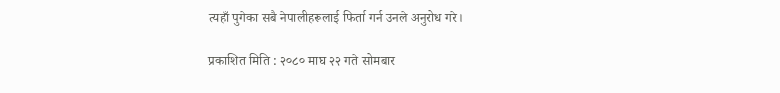त्यहाँ पुगेका सबै नेपालीहरूलाई फिर्ता गर्न उनले अनुरोध गरे।

प्रकाशित मिति : २०८० माघ २२ गते सोमबार